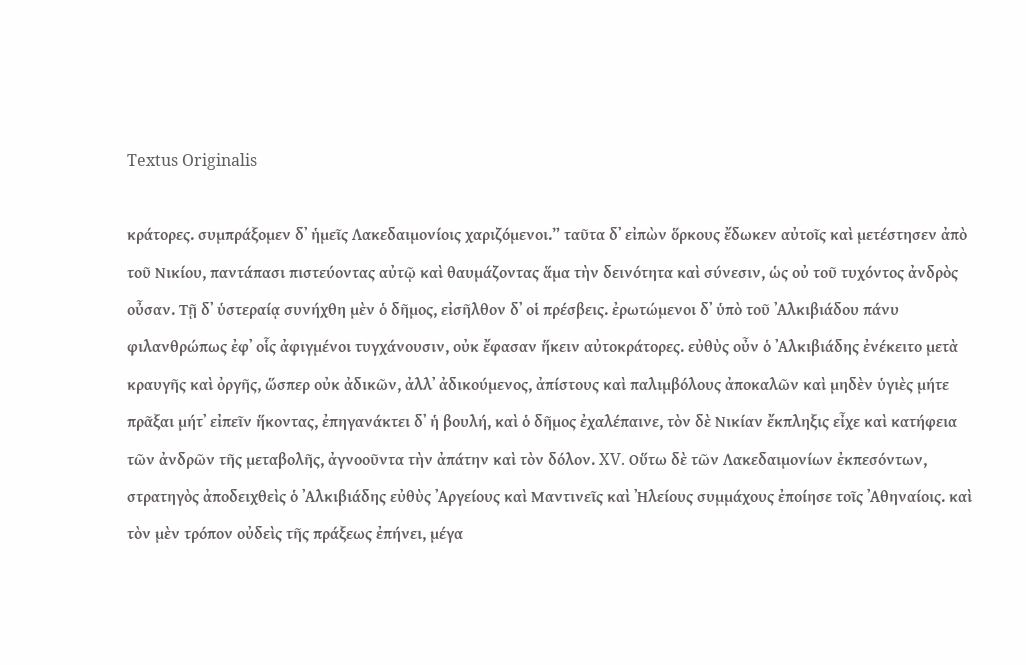Textus Originalis

κράτορες. συμπράξομεν δ᾽ ἡμεῖς Λακεδαιμονίοις χαριζόμενοι.” ταῦτα δ᾽ εἰπὼν ὅρκους ἔδωκεν αὐτοῖς καὶ μετέστησεν ἀπὸ τοῦ Νικίου, παντάπασι πιστεύοντας αὐτῷ καὶ θαυμάζοντας ἅμα τὴν δεινότητα καὶ σύνεσιν, ὡς οὐ τοῦ τυχόντος ἀνδρὸς οὖσαν. Τῇ δ᾽ ὑστεραίᾳ συνήχθη μὲν ὁ δῆμος, εἰσῆλθον δ᾽ οἱ πρέσβεις. ἐρωτώμενοι δ᾽ ὑπὸ τοῦ ᾿Αλκιβιάδου πάνυ φιλανθρώπως ἐφ᾽ οἷς ἀφιγμένοι τυγχάνουσιν, οὐκ ἔφασαν ἥκειν αὐτοκράτορες. εὐθὺς οὖν ὁ ᾿Αλκιβιάδης ἐνέκειτο μετὰ κραυγῆς καὶ ὀργῆς, ὥσπερ οὐκ ἀδικῶν, ἀλλ᾽ ἀδικούμενος, ἀπίστους καὶ παλιμβόλους ἀποκαλῶν καὶ μηδὲν ὑγιὲς μήτε πρᾶξαι μήτ᾽ εἰπεῖν ἥκοντας, ἐπηγανάκτει δ᾽ ἡ βουλή, καὶ ὁ δῆμος ἐχαλέπαινε, τὸν δὲ Νικίαν ἔκπληξις εἶχε καὶ κατήφεια τῶν ἀνδρῶν τῆς μεταβολῆς, ἀγνοοῦντα τὴν ἀπάτην καὶ τὸν δόλον. XV. Οὕτω δὲ τῶν Λακεδαιμονίων ἐκπεσόντων, στρατηγὸς ἀποδειχθεὶς ὁ ᾿Αλκιβιάδης εὐθὺς ᾿Αργείους καὶ Μαντινεῖς καὶ ᾿Ηλείους συμμάχους ἐποίησε τοῖς ᾿Αθηναίοις. καὶ τὸν μὲν τρόπον οὐδεὶς τῆς πράξεως ἐπήνει, μέγα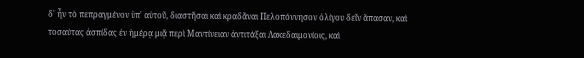δ᾽ ἦν τὸ πεπραγμένον ὑπ᾽ αὐτοῦ, διαστῆσαι καὶ κραδᾶναι Πελοπόννησον ὀλίγου δεῖν ἅπασαν, καὶ τοσαύτας ἀσπίδας ἐν ἡμέρᾳ μιᾷ περὶ Μαντίνειαν ἀντιτάξαι Λακεδαιμονίοις, καὶ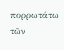πορρωτάτω τῶν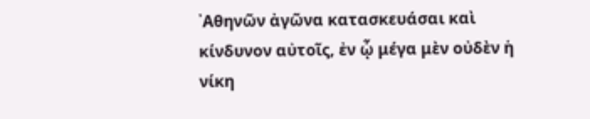᾿Αθηνῶν ἀγῶνα κατασκευάσαι καὶ κίνδυνον αὐτοῖς, ἐν ᾧ μέγα μὲν οὐδὲν ἡ νίκη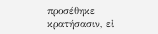προσέθηκε κρατήσασιν, εἰ